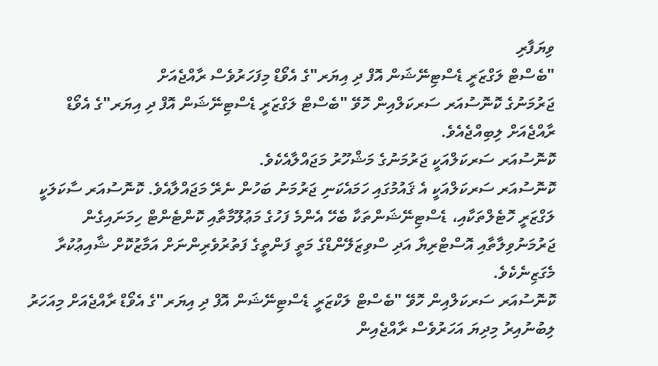ވިޔަފާރި
"ބެސްޓް ލަގްޒަރީ ޑެސްޓިނޭޝަން އޮފް ދި އިޔަރ"ގެ އެވޯޑް މިފަހަރުވެސް ރާއްޖެއަށް
ޖަރުމަނުގެ ކޮނޮސުއަރ ސަރކަލްއިން ހޮވޭ "ބެސްޓް ލަގްޒަރީ ޑެސްޓިނޭޝަން އޮފް ދި އިޔަރ"ގެ އެވޯޑް ރާއްޖެއަށް ލިބިއްޖެއެވެ.
ކޮނޮސުއަރ ސަރކަލްއަކީ ޖަރުމަނުގެ މަޝްހޫރު މަޖައްލާއެކެވެ.
ކޮނޮސުއަރ ސަރކަލްއަކީ އެ ޤައުމުގައި ހަމައެކަނި ޖަރުމަނު ބަހުން ނެރޭ މަޖައްލާއެވެ. ކޮނޮސުއަރ ސާކަލަކީ ލަގްޒަރީ ހޮޓެލްތަކާއި، ޑެސްޓިނޭޝަންތަކާ ބެހޭ އެންމެ ފަހުގެ މަޢުލޫމާތާއި ކޮންޓެންޓް ހިމަނައިގެން ޖަރުމަނުވިލާތާއި އޮސްޓްރިޔާ އަދި ސްވިޒަލޭންޑްގެ މަތީ ފަންތީގެ ފަތުރުވެރިންނަށް އަމާޒުކޮށް ޝާއިޢުކުރާ މެގަޒިނެކެވެ.
ކޮނޮސުއަރ ސަރކަލްއިން ހޮވޭ "ބެސްޓް ލަކްޒަރީ ޑެސްޓިނޭޝަން އޮފް ދި އިޔަރ"ގެ އެވޯޑް ރާއްޖެއަށް މިއަހަރު ލިބުނުއިރު މިދިޔަ އަހަރުވެސް ރާއްޖެއިން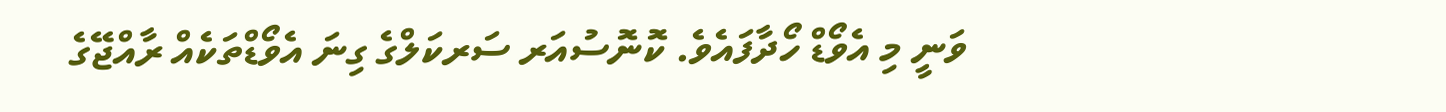ވަނީ މި އެވޯޑް ހޯދާފައެވެ. ކޮނޮސުއަރ ސަރކަލްގެ ގިނަ އެވޯޑްތަކެއް ރާއްޖޭގެ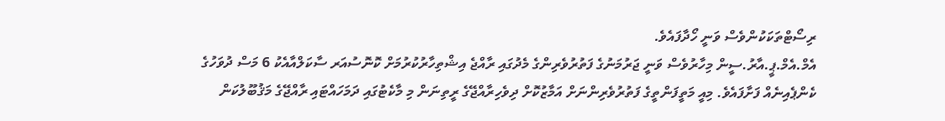ރިސޯޓްތަކަކުންވެސް ވަނީ ހޯދާފައެވެ.
އެމް.އެމް.ޕީ.އާރު.ސީން މިހާރުވެސް ވަނީ ޖަރުމަނުގެ ފަތުރުވެރިންގެ މެދުގައި ރާއްޖެ އިޝްތިހާރުކުރުމަށް ކޮނޮސުއަރ ސާކަލްއާއެކު 6 މަސް ދުވަހުގެ ކެންޕެއިނެއް ފަށާފައެވެ. މިއީ މަތީފަންތީގެ ފަތުރުވެރިންނަށް އަމާޒުކޮށް ދިވެހިރާއްޖޭގެ ރީތިނަން މި މާކެޓުގައި ދަމަހައްޓައި ރާއްޖޭގެ މަޤުބޫލުކަން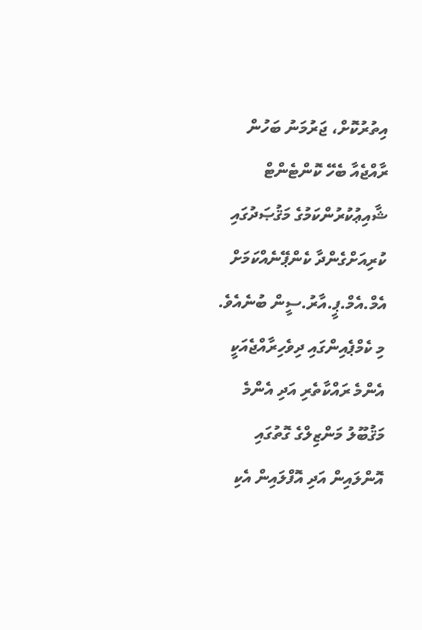އިތުރުކޮށް، ޖަރުމަނު ބަހުން ރާއްޖެއާ ބެހޭ ކޮންޓެންޓް ޝާއިޢުކުރުންކަމުގެ މަޤުޞަދުގައި ކުރިއަށްގެންދާ ކެންޕޭނެއްކަމަށް އެމް.އެމް.ޕީ.އާރު.ސީން ބުނެއެވެ.
މި ކެމްޕެއިންގައި ދިވެހިރާއްޖެއަކީ އެންމެ ރައްކާތެރި އަދި އެންމެ މަޤުބޫލު މަންޒިލްގެ ގޮތުގައި އޮންލައިން އަދި އޮފްލައިން އެކި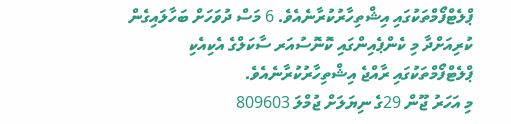ޕްލެޓްފޯމްތަކުގައި އިޝްތިހާރުކުރާނެއެވެ. 6 މަސް ދުވަހަށް ބަހާލައިގެން ކުރިއަށްދާ މި ކެންޕެއިންގައި ކޮނޮސުއަރ ސާކަލްގެ އެކިއެކި ޕްލެޓްފޯމްތަކުގައި ރާއްޖެ އިޝްތިހާރުކުރާނެއެވެ.
މި އަހަރު ޖޫން 29ގެ ނިޔަލަށް ޖުމްލަ 809603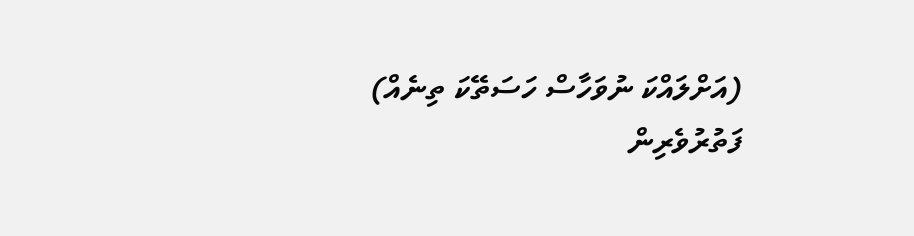(އަށްލައްކަ ނުވަހާސް ހަސަތޭކަ ތިނެއް) ފަތުރުވެރިން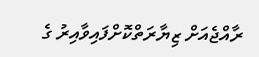ރާއްޖެއަށް ޒިޔާރަތްކޮށްފައިވާއިރު ގެ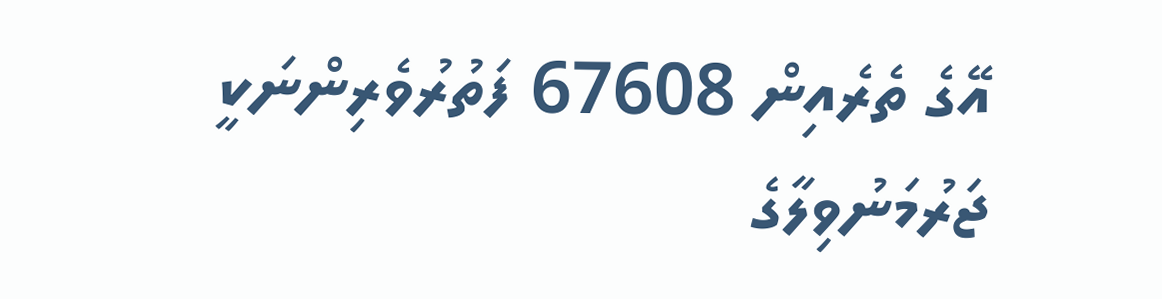އޭގެ ތެރެއިން 67608 ފަތުރުވެރިންނަކީ ޖަރުމަނުވިލާގެ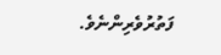ފަތުރުވެރިންނެވެ.